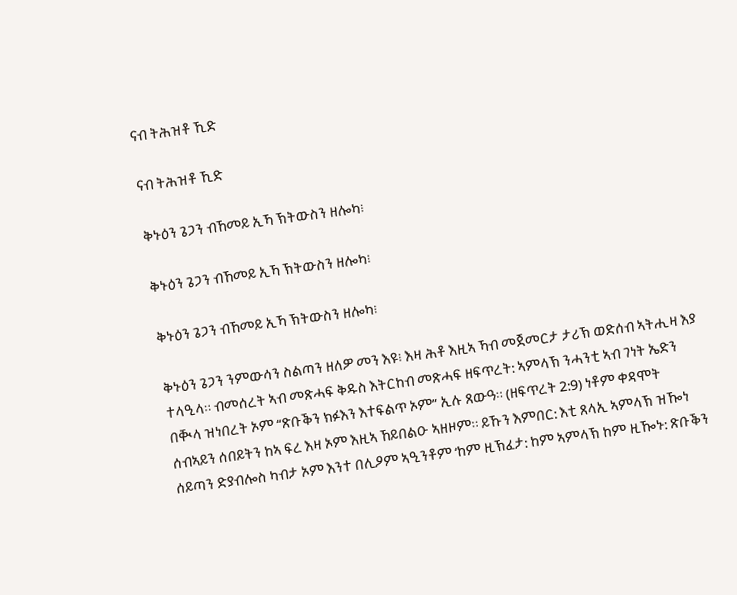ናብ ትሕዝቶ ኺድ

ናብ ትሕዝቶ ኺድ

ቅኑዕን ጌጋን ብኸመይ ኢኻ ኽትውስን ዘሎካ፧

ቅኑዕን ጌጋን ብኸመይ ኢኻ ኽትውስን ዘሎካ፧

ቅኑዕን ጌጋን ብኸመይ ኢኻ ኽትውስን ዘሎካ፧

ቅኑዕን ጌጋን ንምውሳን ስልጣን ዘለዎ መን እዩ፧ እዛ ሕቶ እዚኣ ኻብ መጀመርታ ታሪኽ ወድሰብ ኣትሒዛ እያ ተላዒላ። ብመሰረት ኣብ መጽሓፍ ቅዱስ እትርከብ መጽሓፍ ዘፍጥረት: ኣምላኽ ንሓንቲ ኣብ ገነት ኤድን በቚላ ዝነበረት ኦም “ጽቡቕን ክፉእን እተፍልጥ ኦም” ኢሉ ጸውዓ። (ዘፍጥረት 2:9) ነቶም ቀዳሞት ሰብኣይን ሰበይትን ከኣ ፍረ እዛ ኦም እዚኣ ኸይበልዑ ኣዘዞም። ይኹን እምበር: እቲ ጸላኢ ኣምላኽ ዝዀነ ሰይጣን ድያብሎስ ካብታ ኦም እንተ በሊዖም ኣዒንቶም ‘ከም ዚኽፈታ: ከም ኣምላኽ ከም ዚዀኑ: ጽቡቕን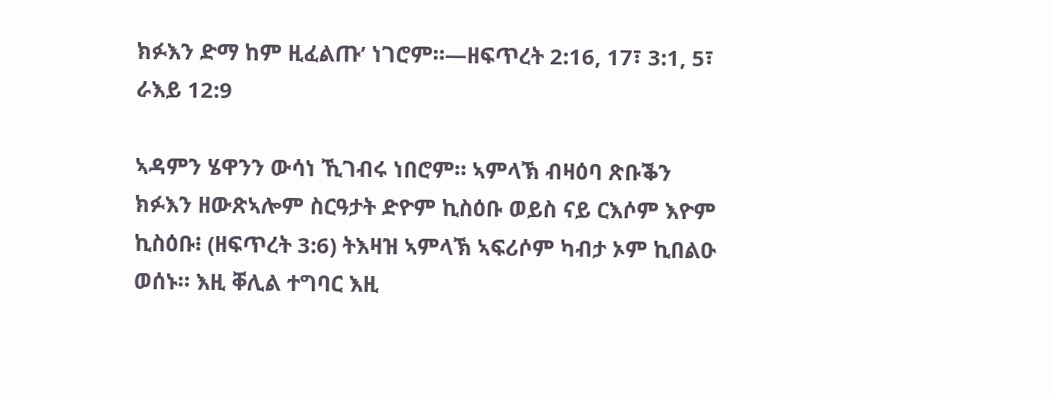ክፉእን ድማ ከም ዚፈልጡ’ ነገሮም።—ዘፍጥረት 2:16, 17፣ 3:1, 5፣ ራእይ 12:9

ኣዳምን ሄዋንን ውሳነ ኺገብሩ ነበሮም። ኣምላኽ ብዛዕባ ጽቡቕን ክፉእን ዘውጽኣሎም ስርዓታት ድዮም ኪስዕቡ ወይስ ናይ ርእሶም እዮም ኪስዕቡ፧ (ዘፍጥረት 3:6) ትእዛዝ ኣምላኽ ኣፍሪሶም ካብታ ኦም ኪበልዑ ወሰኑ። እዚ ቐሊል ተግባር እዚ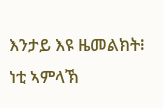እንታይ እዩ ዜመልክት፧ ነቲ ኣምላኽ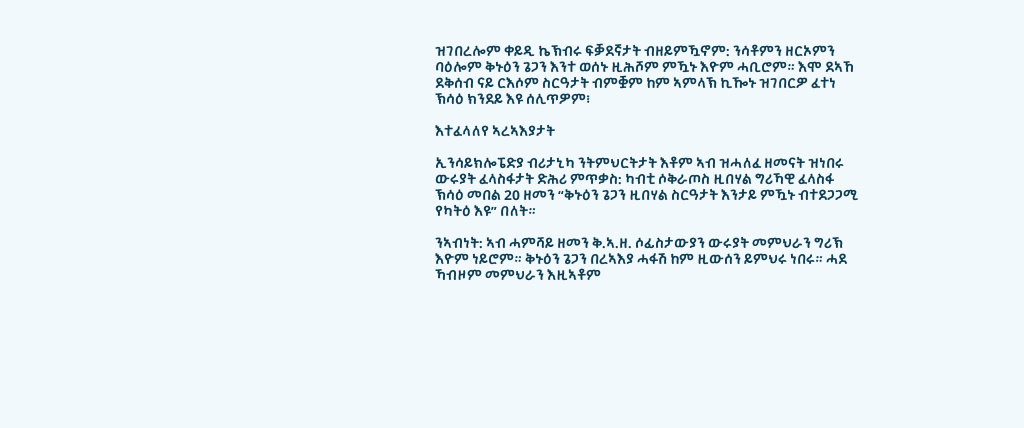ዝገበረሎም ቀይዲ ኬኽብሩ ፍቓደኛታት ብዘይምዃኖም: ንሳቶምን ዘርኦምን ባዕሎም ቅኑዕን ጌጋን እንተ ወሰኑ ዚሕሾም ምዃኑ እዮም ሓቢሮም። እሞ ደኣኸ ደቅሰብ ናይ ርእሶም ስርዓታት ብምቛም ከም ኣምላኽ ኪዀኑ ዝገበርዎ ፈተነ ኽሳዕ ክንደይ እዩ ሰሊጥዎም፧

እተፈላለየ ኣረኣእያታት

ኢንሳይክሎፔድያ ብሪታኒካ ንትምህርትታት እቶም ኣብ ዝሓለፈ ዘመናት ዝነበሩ ውሩያት ፈላስፋታት ድሕሪ ምጥቃስ: ካብቲ ሶቅራጦስ ዚበሃል ግሪኻዊ ፈላስፋ ኽሳዕ መበል 20 ዘመን “ቅኑዕን ጌጋን ዚበሃል ስርዓታት እንታይ ምዃኑ ብተደጋጋሚ የካትዕ እዩ” በለት።

ንኣብነት: ኣብ ሓምሻይ ዘመን ቅ.ኣ.ዘ. ሶፊስታውያን ውሩያት መምህራን ግሪኽ እዮም ነይሮም። ቅኑዕን ጌጋን በረኣእያ ሓፋሽ ከም ዚውሰን ይምህሩ ነበሩ። ሓደ ኻብዞም መምህራን እዚኣቶም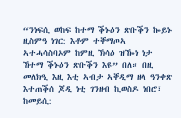“ንነፍሲ ወከፍ ከተማ ቕኑዕን ጽቡቕን ኰይኑ ዚስምዓ ነገር: እቶም ተቐማጦኣ ኣተሓሳስባኦም ከምዚ ኽሳዕ ዝዀነ ነታ ኸተማ ቕኑዕን ጽቡቕን እዩ” በለ። በዚ መለክዒ እዚ እቲ ኣብታ ኣቐዲማ ዘላ ዓንቀጽ እተጠቕሰ ጆዲ ነቲ ገንዘብ ኪወስዶ ነበሮ፣ ከመይሲ: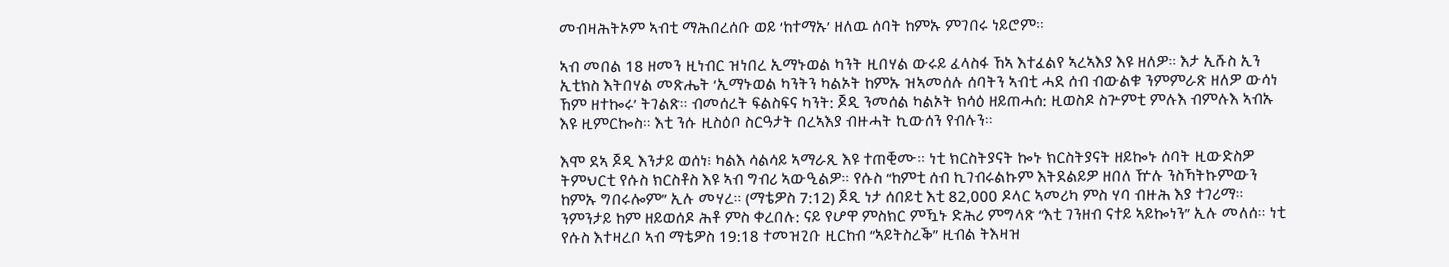መብዛሕትኦም ኣብቲ ማሕበረሰቡ ወይ ‘ከተማኡ’ ዘለዉ ሰባት ከምኡ ምገበሩ ነይሮም።

ኣብ መበል 18 ዘመን ዚነብር ዝነበረ ኢማኑወል ካንት ዚበሃል ውሩይ ፈላስፋ ኸኣ እተፈልየ ኣረኣእያ እዩ ዘለዎ። እታ ኢሹስ ኢን ኢቲክስ እትበሃል መጽሔት ‘ኢማኑወል ካንትን ካልኦት ከምኡ ዝኣመሰሉ ሰባትን ኣብቲ ሓደ ሰብ ብውልቁ ንምምራጽ ዘለዎ ውሳነ ኸም ዘተኰሩ’ ትገልጽ። ብመሰረት ፍልስፍና ካንት: ጆዲ ንመሰል ካልኦት ክሳዕ ዘይጠሓሰ: ዚወስዶ ስጕምቲ ምሉእ ብምሉእ ኣብኡ እዩ ዚምርኰስ። እቲ ንሱ ዚስዕቦ ስርዓታት በረኣእያ ብዙሓት ኪውሰን የብሉን።

እሞ ደኣ ጆዲ እንታይ ወሰነ፧ ካልእ ሳልሳይ ኣማራጺ እዩ ተጠቒሙ። ነቲ ክርስትያናት ኰኑ ክርስትያናት ዘይኰኑ ሰባት ዚውድስዎ ትምህርቲ የሱስ ክርስቶስ እዩ ኣብ ግብሪ ኣውዒልዎ። የሱስ “ከምቲ ሰብ ኪገብሩልኩም እትደልይዎ ዘበለ ዅሉ ንስኻትኩምውን ከምኡ ግበሩሎም” ኢሉ መሃረ። (ማቴዎስ 7:12) ጆዲ ነታ ሰበይቲ እቲ 82,000 ዶላር ኣመሪካ ምስ ሃባ ብዙሕ እያ ተገሪማ። ንምንታይ ከም ዘይወሰዶ ሕቶ ምስ ቀረበሉ: ናይ የሆዋ ምስክር ምዃኑ ድሕሪ ምግላጽ “እቲ ገንዘብ ናተይ ኣይኰነን” ኢሉ መለሰ። ነቲ የሱስ እተዛረቦ ኣብ ማቴዎስ 19:18 ተመዝጊቡ ዚርከብ “ኣይትስረቕ” ዚብል ትእዛዝ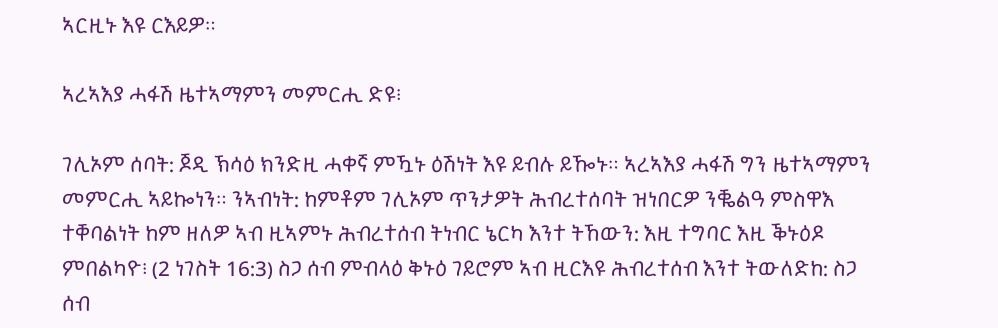ኣርዚኑ እዩ ርእይዎ።

ኣረኣእያ ሓፋሽ ዜተኣማምን መምርሒ ድዩ፧

ገሊኦም ሰባት: ጆዲ ኽሳዕ ክንድዚ ሓቀኛ ምዃኑ ዕሽነት እዩ ይብሉ ይዀኑ። ኣረኣእያ ሓፋሽ ግን ዜተኣማምን መምርሒ ኣይኰነን። ንኣብነት: ከምቶም ገሊኦም ጥንታዎት ሕብረተሰባት ዝነበርዎ ንቘልዓ ምስዋእ ተቐባልነት ከም ዘለዎ ኣብ ዚኣምኑ ሕብረተሰብ ትነብር ኔርካ እንተ ትኸውን: እዚ ተግባር እዚ ቕኑዕዶ ምበልካዮ፧ (2 ነገስት 16:3) ስጋ ሰብ ምብላዕ ቅኑዕ ገይሮም ኣብ ዚርእዩ ሕብረተሰብ እንተ ትውለድከ: ስጋ ሰብ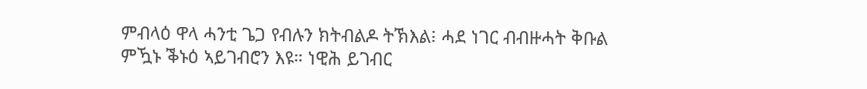ምብላዕ ዋላ ሓንቲ ጌጋ የብሉን ክትብልዶ ትኽእል፧ ሓደ ነገር ብብዙሓት ቅቡል ምዃኑ ቕኑዕ ኣይገብሮን እዩ። ነዊሕ ይገብር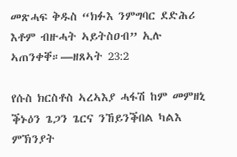መጽሓፍ ቅዱስ “ክፉእ ንምግባር ደድሕሪ እቶም ብዙሓት ኣይትስዐብ” ኢሉ ኣጠንቀቐ።—ዘጸኣት 23:2

የሱስ ክርስቶስ ኣረኣእያ ሓፋሽ ከም መምዘኒ ቕኑዕን ጌጋን ጌርና ንኸይንቕበል ካልእ ምኽንያት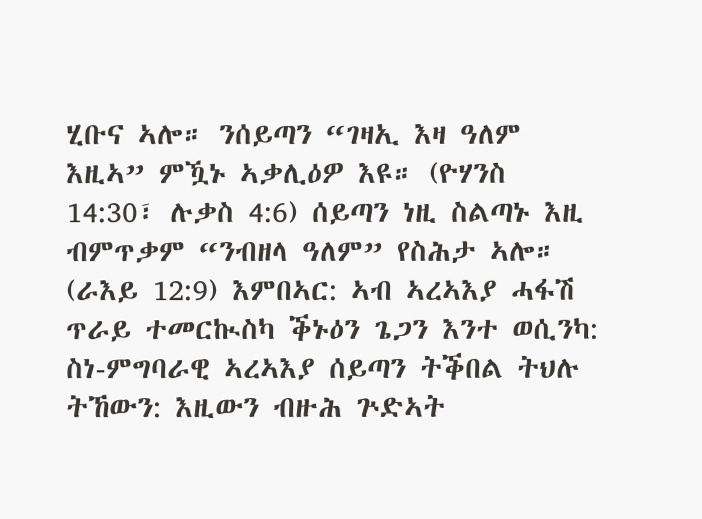ሂቡና ኣሎ። ንሰይጣን “ገዛኢ እዛ ዓለም እዚኣ” ምዃኑ ኣቃሊዕዎ እዩ። (ዮሃንስ 14:30፣ ሉቃስ 4:6) ሰይጣን ነዚ ስልጣኑ እዚ ብምጥቃም “ንብዘላ ዓለም” የስሕታ ኣሎ። (ራእይ 12:9) እምበኣር: ኣብ ኣረኣእያ ሓፋሽ ጥራይ ተመርኲስካ ቕኑዕን ጌጋን እንተ ወሲንካ: ስነ-ምግባራዊ ኣረኣእያ ሰይጣን ትቕበል ትህሉ ትኸውን: እዚውን ብዙሕ ጕድኣት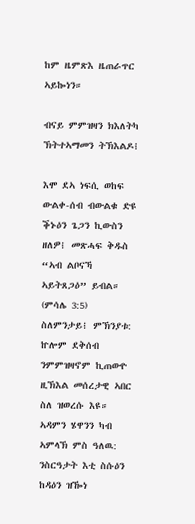ከም ዜምጽእ ዜጠራጥር ኣይኰነን።

ብናይ ምምዝዛን ክእለትካ ኽትተኣማመን ትኽእልዶ፧

እሞ ደኣ ነፍሲ ወከፍ ውልቀ-ሰብ ብውልቁ ድዩ ቕኑዕን ጌጋን ኪውስን ዘለዎ፧ መጽሓፍ ቅዱስ “ኣብ ልቦናኻ ኣይትጸጋዕ” ይብል። (ምሳሌ 3:5) ስለምንታይ፧ ምኽንያቱ: ኵሎም ደቅሰብ ንምምዝዛኖም ኪጠውዮ ዚኽእል መሰረታዊ ኣበር ስለ ዝወረሱ እዩ። ኣዳምን ሄዋንን ካብ ኣምላኽ ምስ ዓለዉ: ንስርዓታት እቲ ስሱዕን ከዳዕን ዝዀነ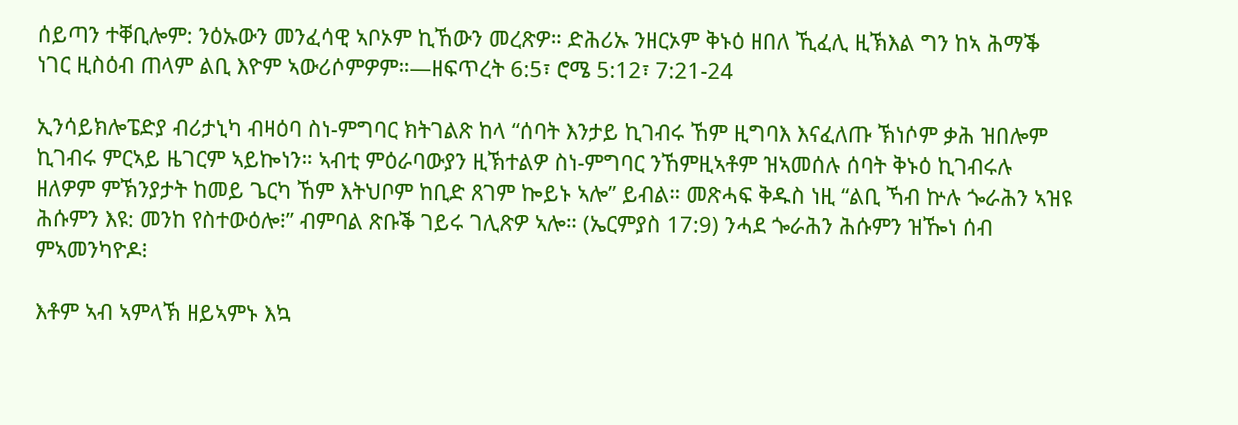ሰይጣን ተቐቢሎም: ንዕኡውን መንፈሳዊ ኣቦኦም ኪኸውን መረጽዎ። ድሕሪኡ ንዘርኦም ቅኑዕ ዘበለ ኺፈሊ ዚኽእል ግን ከኣ ሕማቕ ነገር ዚስዕብ ጠላም ልቢ እዮም ኣውሪሶምዎም።—ዘፍጥረት 6:5፣ ሮሜ 5:12፣ 7:21-24

ኢንሳይክሎፔድያ ብሪታኒካ ብዛዕባ ስነ-ምግባር ክትገልጽ ከላ “ሰባት እንታይ ኪገብሩ ኸም ዚግባእ እናፈለጡ ኽነሶም ቃሕ ዝበሎም ኪገብሩ ምርኣይ ዜገርም ኣይኰነን። ኣብቲ ምዕራባውያን ዚኽተልዎ ስነ-ምግባር ንኸምዚኣቶም ዝኣመሰሉ ሰባት ቅኑዕ ኪገብሩሉ ዘለዎም ምኽንያታት ከመይ ጌርካ ኸም እትህቦም ከቢድ ጸገም ኰይኑ ኣሎ” ይብል። መጽሓፍ ቅዱስ ነዚ “ልቢ ኻብ ኵሉ ጐራሕን ኣዝዩ ሕሱምን እዩ: መንከ የስተውዕሎ፧” ብምባል ጽቡቕ ገይሩ ገሊጽዎ ኣሎ። (ኤርምያስ 17:9) ንሓደ ጐራሕን ሕሱምን ዝዀነ ሰብ ምኣመንካዮዶ፧

እቶም ኣብ ኣምላኽ ዘይኣምኑ እኳ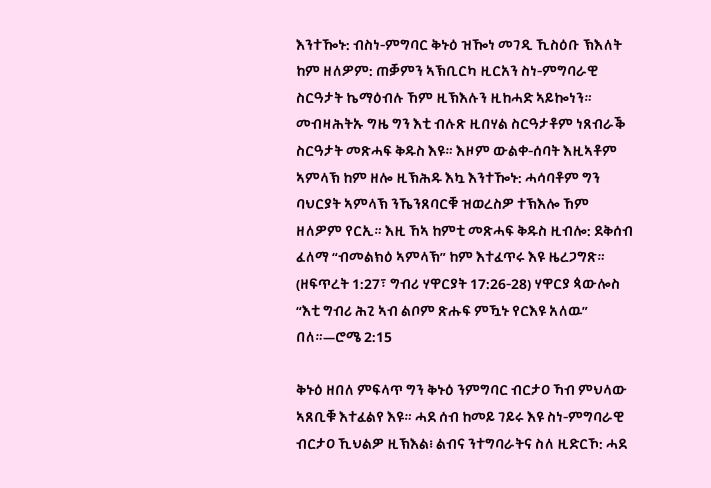እንተዀኑ: ብስነ-ምግባር ቅኑዕ ዝዀነ መገዲ ኺስዕቡ ኽእለት ከም ዘለዎም: ጠቓምን ኣኽቢርካ ዚርአን ስነ-ምግባራዊ ስርዓታት ኬማዕብሉ ኸም ዚኽእሉን ዚከሓድ ኣይኰነን። መብዛሕትኡ ግዜ ግን እቲ ብሉጽ ዚበሃል ስርዓታቶም ነጸብራቕ ስርዓታት መጽሓፍ ቅዱስ እዩ። እዞም ውልቀ-ሰባት እዚኣቶም ኣምላኽ ከም ዘሎ ዚኽሕዱ እኳ እንተዀኑ: ሓሳባቶም ግን ባህርያት ኣምላኽ ንኼንጸባርቑ ዝወረስዎ ተኽእሎ ኸም ዘለዎም የርኢ። እዚ ኸኣ ከምቲ መጽሓፍ ቅዱስ ዚብሎ: ደቅሰብ ፈለማ “ብመልክዕ ኣምላኽ” ከም እተፈጥሩ እዩ ዜረጋግጽ። (ዘፍጥረት 1:27፣ ግብሪ ሃዋርያት 17:26-28) ሃዋርያ ጳውሎስ “እቲ ግብሪ ሕጊ ኣብ ልቦም ጽሑፍ ምዃኑ የርእዩ አለዉ” በለ።—ሮሜ 2:15

ቅኑዕ ዘበለ ምፍላጥ ግን ቅኑዕ ንምግባር ብርታዐ ኻብ ምህላው ኣጸቢቑ እተፈልየ እዩ። ሓደ ሰብ ከመይ ገይሩ እዩ ስነ-ምግባራዊ ብርታዐ ኺህልዎ ዚኽእል፧ ልብና ንተግባራትና ስለ ዚድርኾ: ሓደ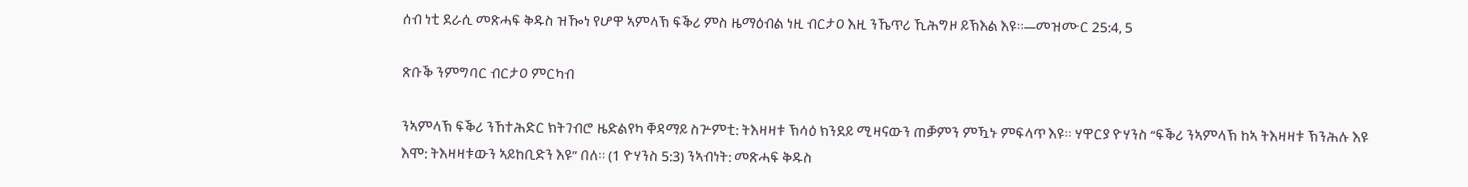ሰብ ነቲ ደራሲ መጽሓፍ ቅዱስ ዝዀነ የሆዋ ኣምላኽ ፍቕሪ ምስ ዜማዕብል ነዚ ብርታዐ እዚ ንኼጥሪ ኺሕግዞ ይኽእል እዩ።—መዝሙር 25:4, 5

ጽቡቕ ንምግባር ብርታዐ ምርካብ

ንኣምላኽ ፍቕሪ ንኸተሕድር ክትገብሮ ዜድልየካ ቐዳማይ ስጕምቲ: ትእዛዛቱ ኽሳዕ ክንደይ ሚዛናውን ጠቓምን ምዃኑ ምፍላጥ እዩ። ሃዋርያ ዮሃንስ “ፍቕሪ ንኣምላኽ ከኣ ትእዛዛቱ ኽንሕሉ እዩ እሞ: ትእዛዛቱውን ኣይከቢድን እዩ” በለ። (1 ዮሃንስ 5:3) ንኣብነት: መጽሓፍ ቅዱስ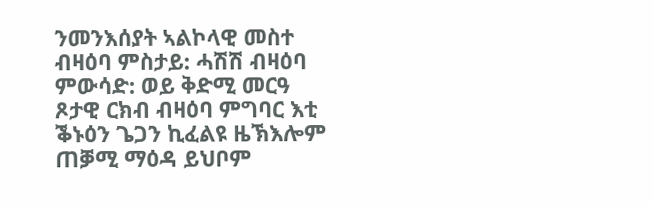ንመንእሰያት ኣልኮላዊ መስተ ብዛዕባ ምስታይ: ሓሽሽ ብዛዕባ ምውሳድ: ወይ ቅድሚ መርዓ ጾታዊ ርክብ ብዛዕባ ምግባር እቲ ቕኑዕን ጌጋን ኪፈልዩ ዜኽእሎም ጠቓሚ ማዕዳ ይህቦም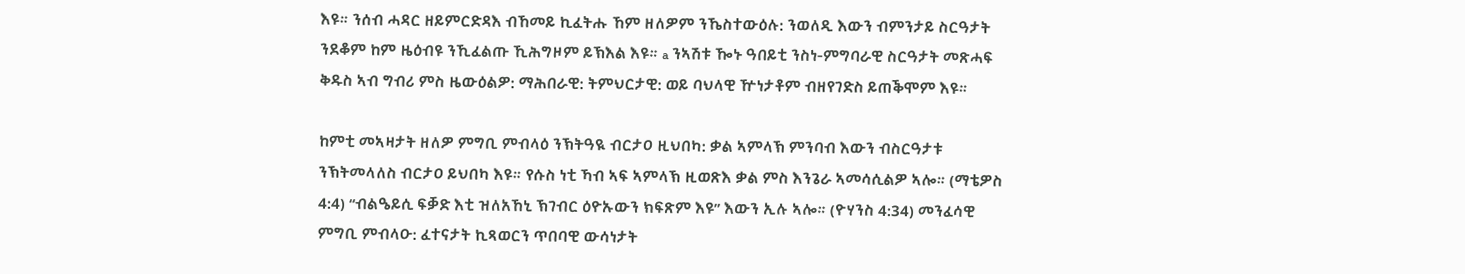እዩ። ንሰብ ሓዳር ዘይምርድዳእ ብኸመይ ኪፈትሑ ኸም ዘለዎም ንኼስተውዕሉ: ንወለዲ እውን ብምንታይ ስርዓታት ንደቆም ከም ዜዕብዩ ንኺፈልጡ ኺሕግዞም ይኽእል እዩ። a ንኣሽቱ ዀኑ ዓበይቲ ንስነ-ምግባራዊ ስርዓታት መጽሓፍ ቅዱስ ኣብ ግብሪ ምስ ዜውዕልዎ: ማሕበራዊ: ትምህርታዊ: ወይ ባህላዊ ዅነታቶም ብዘየገድስ ይጠቕሞም እዩ።

ከምቲ መኣዛታት ዘለዎ ምግቢ ምብላዕ ንኽትዓዪ ብርታዐ ዚህበካ: ቃል ኣምላኽ ምንባብ እውን ብስርዓታቱ ንኽትመላለስ ብርታዐ ይህበካ እዩ። የሱስ ነቲ ኻብ ኣፍ ኣምላኽ ዚወጽእ ቃል ምስ እንጌራ ኣመሳሲልዎ ኣሎ። (ማቴዎስ 4:4) “ብልዔይሲ ፍቓድ እቲ ዝለአኸኒ ኽገብር ዕዮኡውን ክፍጽም እዩ” እውን ኢሉ ኣሎ። (ዮሃንስ 4:34) መንፈሳዊ ምግቢ ምብላዑ: ፈተናታት ኪጻወርን ጥበባዊ ውሳነታት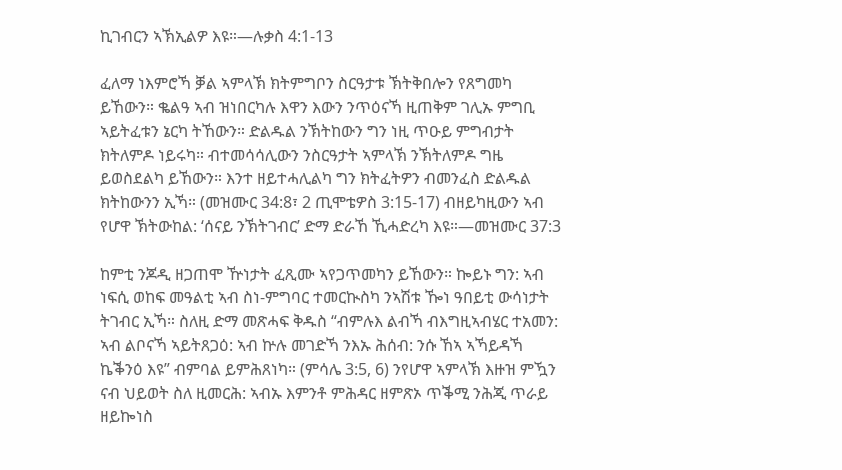ኪገብርን ኣኽኢልዎ እዩ።—ሉቃስ 4:1-13

ፈለማ ነእምሮኻ ቓል ኣምላኽ ክትምግቦን ስርዓታቱ ኽትቅበሎን የጸግመካ ይኸውን። ቈልዓ ኣብ ዝነበርካሉ እዋን እውን ንጥዕናኻ ዚጠቅም ገሊኡ ምግቢ ኣይትፈቱን ኔርካ ትኸውን። ድልዱል ንኽትከውን ግን ነዚ ጥዑይ ምግብታት ክትለምዶ ነይሩካ። ብተመሳሳሊውን ንስርዓታት ኣምላኽ ንኽትለምዶ ግዜ ይወስደልካ ይኸውን። እንተ ዘይተሓሊልካ ግን ክትፈትዎን ብመንፈስ ድልዱል ክትከውንን ኢኻ። (መዝሙር 34:8፣ 2 ጢሞቴዎስ 3:15-17) ብዘይካዚውን ኣብ የሆዋ ኽትውከል: ‘ሰናይ ንኽትገብር’ ድማ ድራኸ ኺሓድረካ እዩ።—መዝሙር 37:3

ከምቲ ንጆዲ ዘጋጠሞ ዅነታት ፈጺሙ ኣየጋጥመካን ይኸውን። ኰይኑ ግን: ኣብ ነፍሲ ወከፍ መዓልቲ ኣብ ስነ-ምግባር ተመርኲስካ ንኣሽቱ ዀነ ዓበይቲ ውሳነታት ትገብር ኢኻ። ስለዚ ድማ መጽሓፍ ቅዱስ “ብምሉእ ልብኻ ብእግዚኣብሄር ተአመን: ኣብ ልቦናኻ ኣይትጸጋዕ: ኣብ ኵሉ መገድኻ ንእኡ ሕሰብ: ንሱ ኸኣ ኣኻይዳኻ ኬቕንዕ እዩ” ብምባል ይምሕጸነካ። (ምሳሌ 3:5, 6) ንየሆዋ ኣምላኽ እዙዝ ምዃን ናብ ህይወት ስለ ዚመርሕ: ኣብኡ እምንቶ ምሕዳር ዘምጽኦ ጥቕሚ ንሕጂ ጥራይ ዘይኰነስ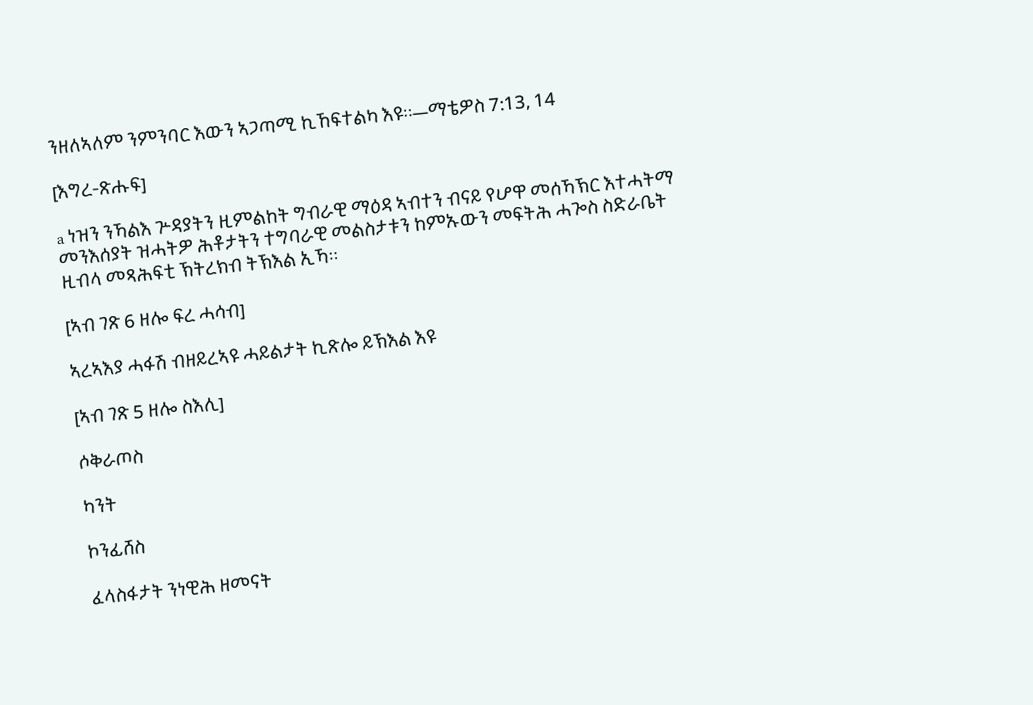ንዘለኣለም ንምንባር እውን ኣጋጣሚ ኪኸፍተልካ እዩ።—ማቴዎስ 7:13, 14

[እግረ-ጽሑፍ]

a ነዝን ንኻልእ ጕዳያትን ዚምልከት ግብራዊ ማዕዳ ኣብተን ብናይ የሆዋ መሰኻኽር እተሓትማ መንእሰያት ዝሓትዎ ሕቶታትን ተግባራዊ መልስታቱን ከምኡውን መፍትሕ ሓጐስ ስድራቤት ዚብላ መጻሕፍቲ ኽትረክብ ትኽእል ኢኻ።

[ኣብ ገጽ 6 ዘሎ ፍረ ሓሳብ]

ኣረኣእያ ሓፋሽ ብዘይረኣዩ ሓይልታት ኪጽሎ ይኽእል እዩ

[ኣብ ገጽ 5 ዘሎ ስእሊ]

ሶቅራጦስ

ካንት

ኮንፊሸስ

ፈላስፋታት ንነዊሕ ዘመናት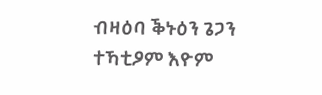ብዛዕባ ቕኑዕን ጌጋን ተኻቲዖም እዮም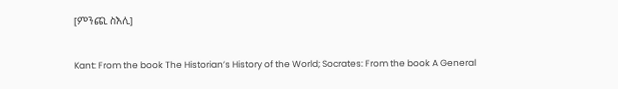[ምንጪ ስእሊ]

Kant: From the book The Historian’s History of the World; Socrates: From the book A General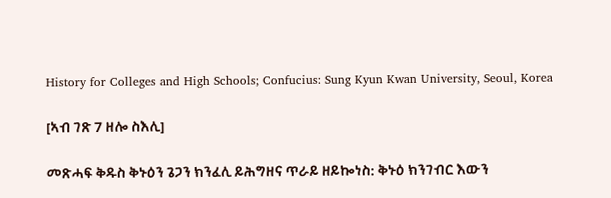History for Colleges and High Schools; Confucius: Sung Kyun Kwan University, Seoul, Korea

[ኣብ ገጽ 7 ዘሎ ስእሊ]

መጽሓፍ ቅዱስ ቅኑዕን ጌጋን ክንፈሊ ይሕግዘና ጥራይ ዘይኰነስ: ቅኑዕ ክንገብር እውን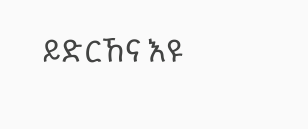ይድርኸና እዩ